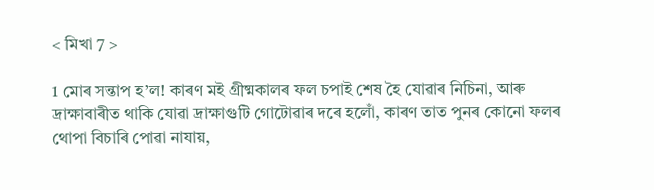< মিখা 7 >

1 মোৰ সন্তাপ হ’ল! কাৰণ মই গ্রীষ্মকালৰ ফল চপাই শেষ হৈ যোৱাৰ নিচিনা, আৰু দ্ৰাক্ষাবাৰীত থাকি যোৱা দ্রাক্ষাগুটি গোটোৱাৰ দৰে হলোঁ, কাৰণ তাত পুনৰ কোনো ফলৰ থোপা বিচাৰি পোৱা নাযায়,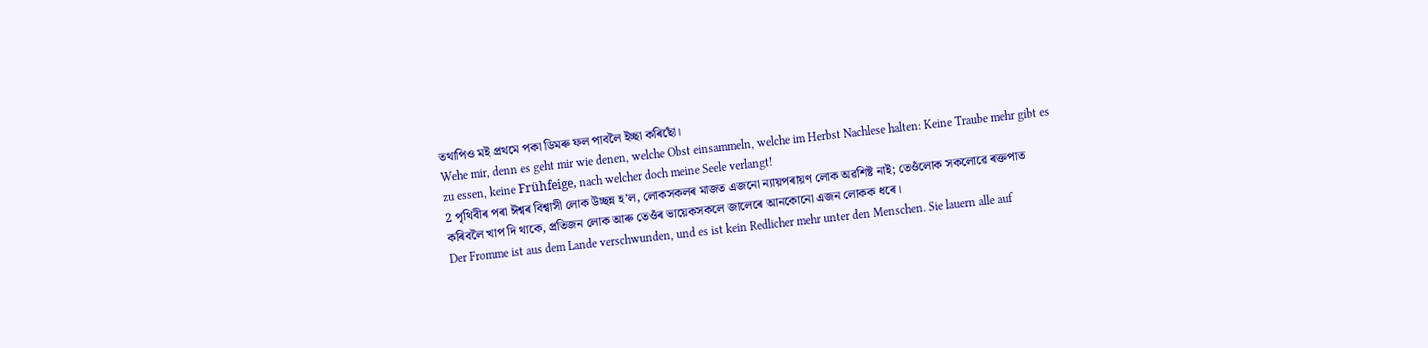তথাপিও মই প্ৰথমে পকা ডিমৰু ফল পাবলৈ ইচ্ছা কৰিছোঁ।
Wehe mir, denn es geht mir wie denen, welche Obst einsammeln, welche im Herbst Nachlese halten: Keine Traube mehr gibt es zu essen, keine Frühfeige, nach welcher doch meine Seele verlangt!
2 পৃথিবীৰ পৰা ঈশ্বৰ বিশ্বাসী লোক উচ্ছন্ন হ’ল, লোকসকলৰ মাজত এজনো ন্যায়পৰায়ণ লোক অৱশিষ্ট নাই; তেওঁলোক সকলোৱে ৰক্তপাত কৰিবলৈ খাপ দি থাকে, প্ৰতিজন লোক আৰু তেওঁৰ ভায়েকসকলে জালেৰে আনকোনো এজন লোকক ধৰে।
Der Fromme ist aus dem Lande verschwunden, und es ist kein Redlicher mehr unter den Menschen. Sie lauern alle auf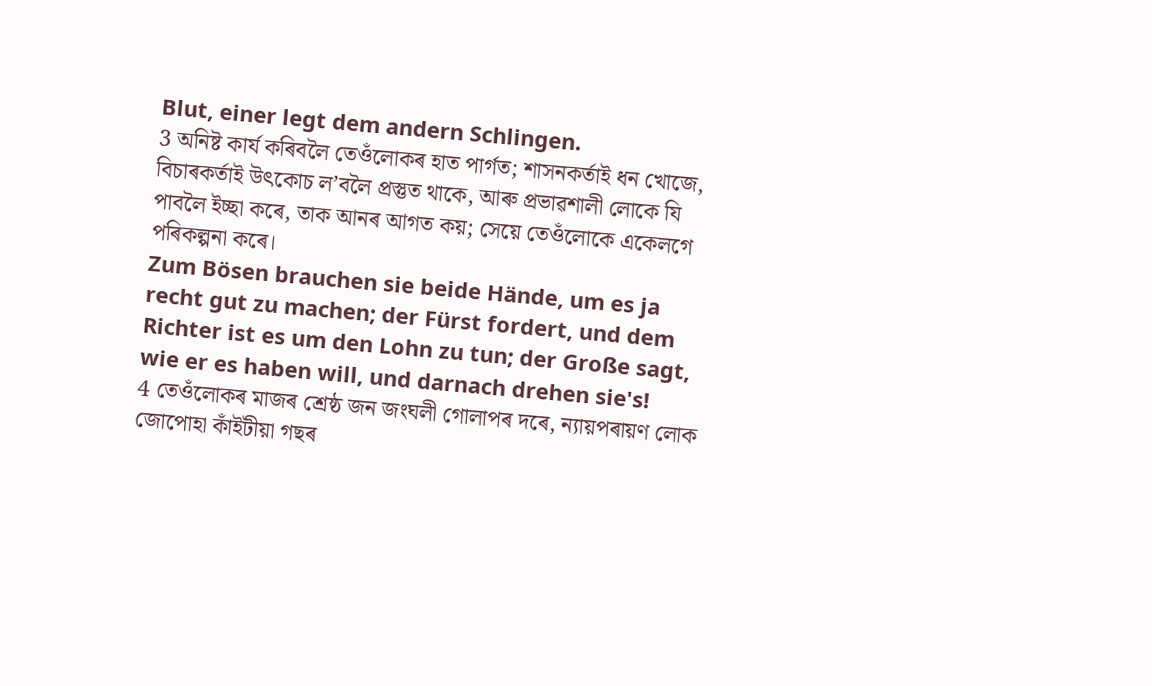Blut, einer legt dem andern Schlingen.
3 অনিষ্ট কাৰ্য কৰিবলৈ তেওঁলোকৰ হাত পাৰ্গত; শাসনকৰ্তাই ধন খোজে, বিচাৰকৰ্তাই উৎকোচ ল’বলৈ প্রস্তুত থাকে, আৰু প্রভাৱশালী লোকে যি পাবলৈ ইচ্ছা কৰে, তাক আনৰ আগত কয়; সেয়ে তেওঁলোকে একেলগে পৰিকল্পনা কৰে।
Zum Bösen brauchen sie beide Hände, um es ja recht gut zu machen; der Fürst fordert, und dem Richter ist es um den Lohn zu tun; der Große sagt, wie er es haben will, und darnach drehen sie's!
4 তেওঁলোকৰ মাজৰ শ্রেষ্ঠ জন জংঘলী গোলাপৰ দৰে, ন্যায়পৰায়ণ লোক জোপোহা কাঁইটীয়া গছৰ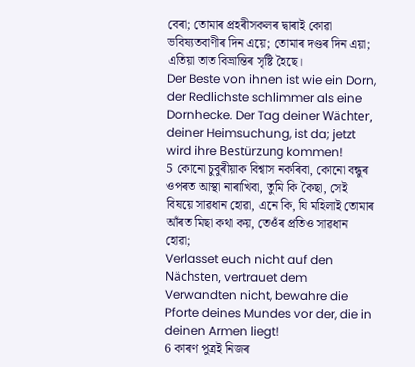বেৰা; তোমাৰ প্ৰহৰীসকলৰ দ্বাৰাই কোৱা ভবিষ্যতবাণীৰ দিন এয়ে; তোমাৰ দণ্ডৰ দিন এয়া; এতিয়া তাত বিভ্রান্তিৰ সৃষ্টি হৈছে।
Der Beste von ihnen ist wie ein Dorn, der Redlichste schlimmer als eine Dornhecke. Der Tag deiner Wächter, deiner Heimsuchung, ist da; jetzt wird ihre Bestürzung kommen!
5 কোনো চুবুৰীয়াক বিশ্বাস নকৰিবা, কোনো বন্ধুৰ ওপৰত আস্থা নাৰাখিবা, তুমি কি কৈছা, সেই বিষয়ে সাৱধান হোৱা, এনে কি, যি মহিলাই তোমাৰ আঁৰত মিছা কথা কয়, তেওঁৰ প্রতিও সাৱধান হোৱা;
Verlasset euch nicht auf den Nächsten, vertrauet dem Verwandten nicht, bewahre die Pforte deines Mundes vor der, die in deinen Armen liegt!
6 কাৰণ পুত্রই নিজৰ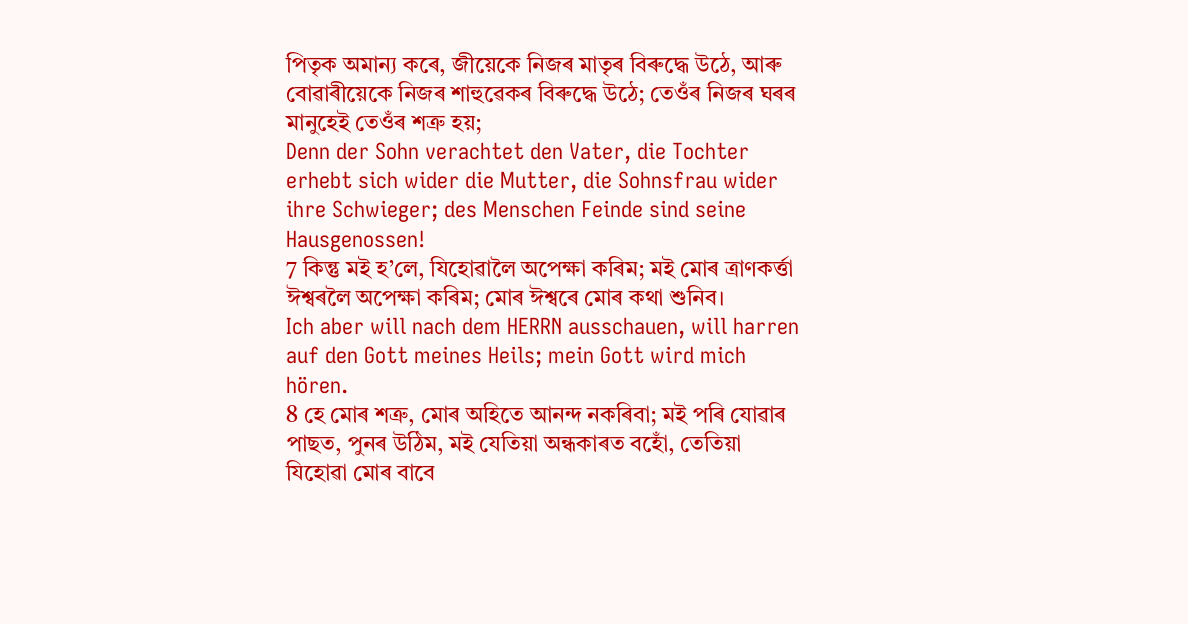পিতৃক অমান্য কৰে, জীয়েকে নিজৰ মাতৃৰ বিৰুদ্ধে উঠে, আৰু বোৱাৰীয়েকে নিজৰ শাহুৱেকৰ বিৰুদ্ধে উঠে; তেওঁৰ নিজৰ ঘৰৰ মানুহেই তেওঁৰ শত্ৰু হয়;
Denn der Sohn verachtet den Vater, die Tochter erhebt sich wider die Mutter, die Sohnsfrau wider ihre Schwieger; des Menschen Feinde sind seine Hausgenossen!
7 কিন্তু মই হ’লে, যিহোৱালৈ অপেক্ষা কৰিম; মই মোৰ ত্ৰাণকৰ্ত্তা ঈশ্বৰলৈ অপেক্ষা কৰিম; মোৰ ঈশ্বৰে মোৰ কথা শুনিব।
Ich aber will nach dem HERRN ausschauen, will harren auf den Gott meines Heils; mein Gott wird mich hören.
8 হে মোৰ শত্রু, মোৰ অহিতে আনন্দ নকৰিবা; মই পৰি যোৱাৰ পাছত, পুনৰ উঠিম, মই যেতিয়া অন্ধকাৰত বহোঁ, তেতিয়া যিহোৱা মোৰ বাবে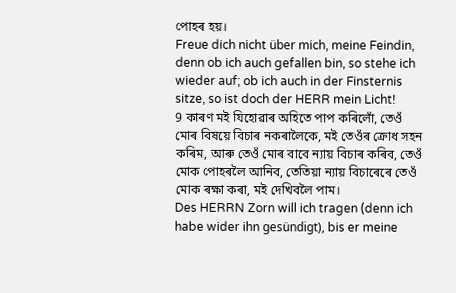পোহৰ হয়।
Freue dich nicht über mich, meine Feindin, denn ob ich auch gefallen bin, so stehe ich wieder auf; ob ich auch in der Finsternis sitze, so ist doch der HERR mein Licht!
9 কাৰণ মই যিহোৱাৰ অহিতে পাপ কৰিলোঁ, তেওঁ মোৰ বিষয়ে বিচাৰ নকৰালৈকে, মই তেওঁৰ ক্ৰোধ সহন কৰিম, আৰু তেওঁ মোৰ বাবে ন্যায় বিচাৰ কৰিব, তেওঁ মোক পোহৰলৈ আনিব, তেতিয়া ন্যায় বিচাৰেৰে তেওঁ মোক ৰক্ষা কৰা, মই দেখিবলৈ পাম।
Des HERRN Zorn will ich tragen (denn ich habe wider ihn gesündigt), bis er meine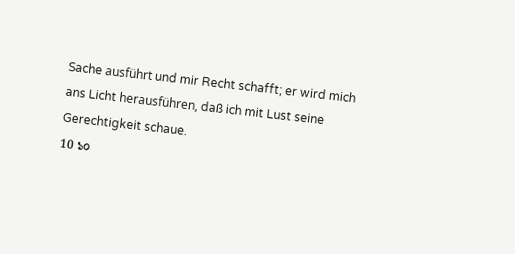Sache ausführt und mir Recht schafft; er wird mich ans Licht herausführen, daß ich mit Lust seine Gerechtigkeit schaue.
10 ১০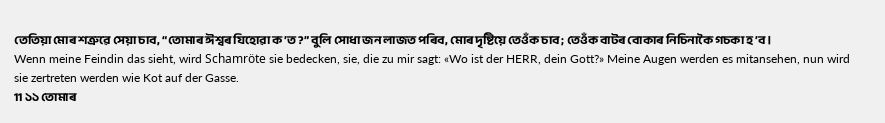তেতিয়া মোৰ শত্রুৱে সেয়া চাব, “তোমাৰ ঈশ্বৰ যিহোৱা ক’ত?” বুলি সোধা জন লাজত পৰিব, মোৰ দৃষ্টিয়ে তেওঁক চাব; তেওঁক বাটৰ বোকাৰ নিচিনাকৈ গচকা হ’ব।
Wenn meine Feindin das sieht, wird Schamröte sie bedecken, sie, die zu mir sagt: «Wo ist der HERR, dein Gott?» Meine Augen werden es mitansehen, nun wird sie zertreten werden wie Kot auf der Gasse.
11 ১১ তোমাৰ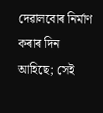দেৱালবোৰ নিৰ্মাণ কৰাৰ দিন আহিছে; সেই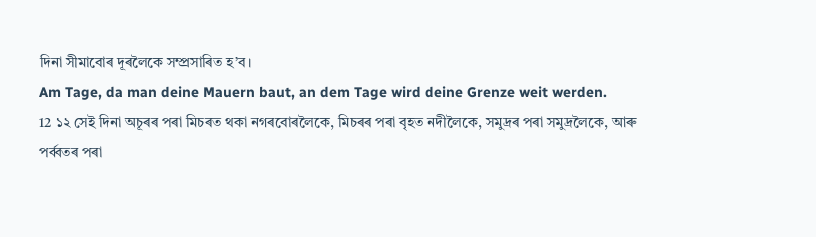দিনা সীমাবোৰ দূৰলৈকে সম্প্ৰসাৰিত হ’ব।
Am Tage, da man deine Mauern baut, an dem Tage wird deine Grenze weit werden.
12 ১২ সেই দিনা অচূৰৰ পৰা মিচৰত থকা নগৰবোৰলৈকে, মিচৰৰ পৰা বৃহত নদীলৈকে, সমুদ্ৰৰ পৰা সমুদ্রলৈকে, আৰু পৰ্ব্বতৰ পৰা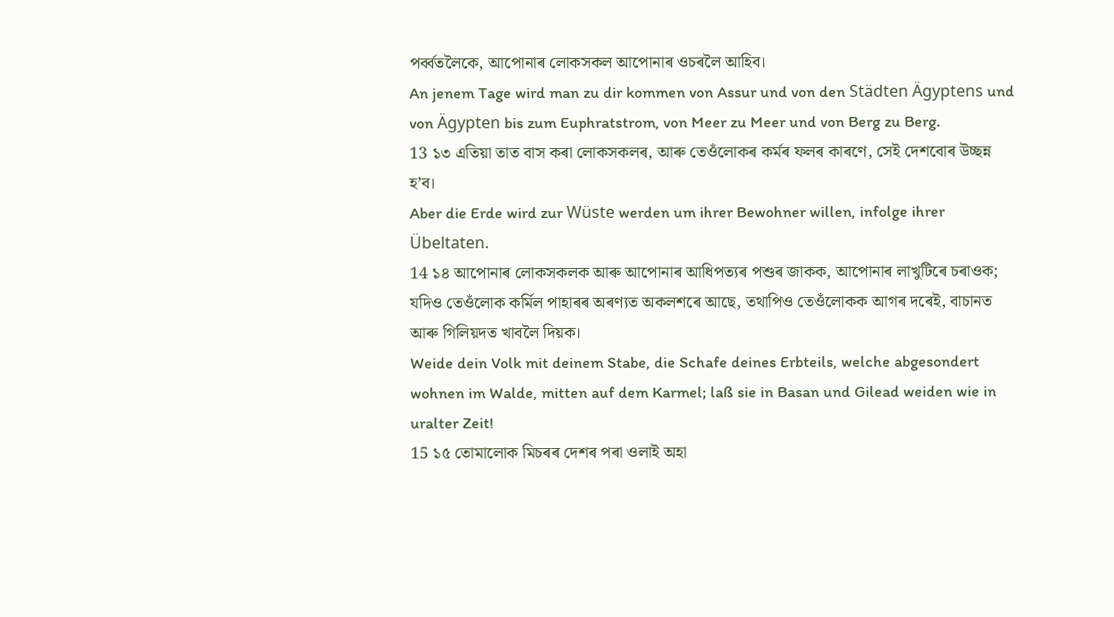পৰ্ব্বতলৈকে, আপোনাৰ লোকসকল আপোনাৰ ওচৰলৈ আহিব।
An jenem Tage wird man zu dir kommen von Assur und von den Städten Ägyptens und von Ägypten bis zum Euphratstrom, von Meer zu Meer und von Berg zu Berg.
13 ১৩ এতিয়া তাত বাস কৰা লোকসকলৰ, আৰু তেওঁলোকৰ কৰ্মৰ ফলৰ কাৰণে, সেই দেশবোৰ উচ্ছন্ন হ’ব।
Aber die Erde wird zur Wüste werden um ihrer Bewohner willen, infolge ihrer Übeltaten.
14 ১৪ আপোনাৰ লোকসকলক আৰু আপোনাৰ আধিপত্যৰ পশুৰ জাকক, আপোনাৰ লাখুটিৰে চৰাওক; যদিও তেওঁলোক কর্মিল পাহাৰৰ অৰণ্যত অকলশৰে আছে, তথাপিও তেওঁলোকক আগৰ দৰেই, বাচানত আৰু গিলিয়দত খাবলৈ দিয়ক।
Weide dein Volk mit deinem Stabe, die Schafe deines Erbteils, welche abgesondert wohnen im Walde, mitten auf dem Karmel; laß sie in Basan und Gilead weiden wie in uralter Zeit!
15 ১৫ তোমালোক মিচৰৰ দেশৰ পৰা ওলাই অহা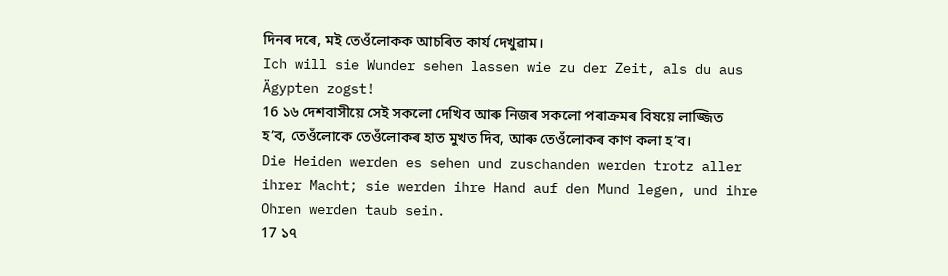দিনৰ দৰে, মই তেওঁলোকক আচৰিত কাৰ্য দেখুৱাম।
Ich will sie Wunder sehen lassen wie zu der Zeit, als du aus Ägypten zogst!
16 ১৬ দেশবাসীয়ে সেই সকলো দেখিব আৰু নিজৰ সকলো পৰাক্ৰমৰ বিষয়ে লাজ্জিত হ’ব, তেওঁলোকে তেওঁলোকৰ হাত মুখত দিব, আৰু তেওঁলোকৰ কাণ কলা হ’ব।
Die Heiden werden es sehen und zuschanden werden trotz aller ihrer Macht; sie werden ihre Hand auf den Mund legen, und ihre Ohren werden taub sein.
17 ১৭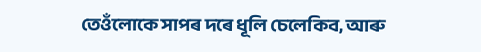তেওঁলোকে সাপৰ দৰে ধূলি চেলেকিব, আৰু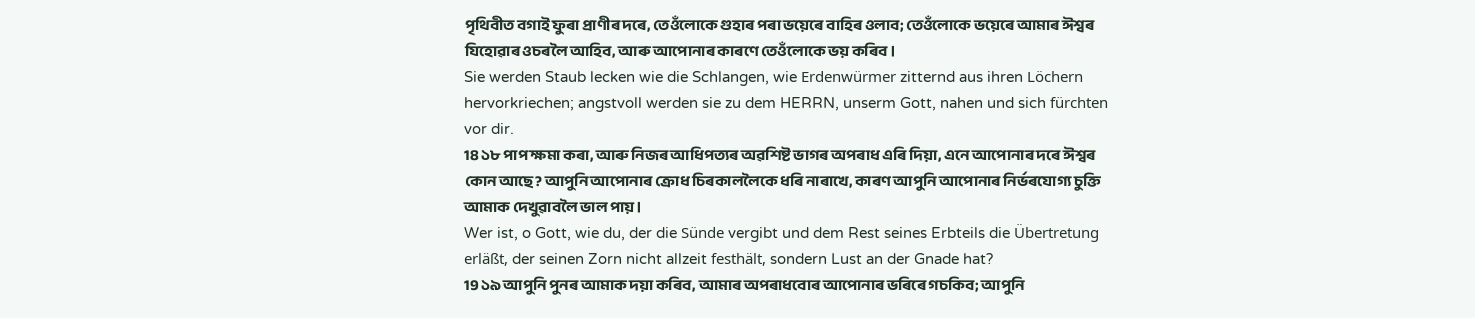পৃথিবীত বগাই ফুৰা প্ৰাণীৰ দৰে, তেওঁলোকে গুহাৰ পৰা ভয়েৰে বাহিৰ ওলাব; তেওঁলোকে ভয়েৰে আমাৰ ঈশ্বৰ যিহোৱাৰ ওচৰলৈ আহিব, আৰু আপোনাৰ কাৰণে তেওঁলোকে ভয় কৰিব।
Sie werden Staub lecken wie die Schlangen, wie Erdenwürmer zitternd aus ihren Löchern hervorkriechen; angstvoll werden sie zu dem HERRN, unserm Gott, nahen und sich fürchten vor dir.
18 ১৮ পাপ ক্ষমা কৰা, আৰু নিজৰ আধিপত্যৰ অৱশিষ্ট ভাগৰ অপৰাধ এৰি দিয়া, এনে আপোনাৰ দৰে ঈশ্বৰ কোন আছে? আপুনি আপোনাৰ ক্রোধ চিৰকাললৈকে ধৰি নাৰাখে, কাৰণ আপুনি আপোনাৰ নিৰ্ভৰযোগ্য চুক্তি আমাক দেখুৱাবলৈ ভাল পায়।
Wer ist, o Gott, wie du, der die Sünde vergibt und dem Rest seines Erbteils die Übertretung erläßt, der seinen Zorn nicht allzeit festhält, sondern Lust an der Gnade hat?
19 ১৯ আপুনি পুনৰ আমাক দয়া কৰিব, আমাৰ অপৰাধবোৰ আপোনাৰ ভৰিৰে গচকিব; আপুনি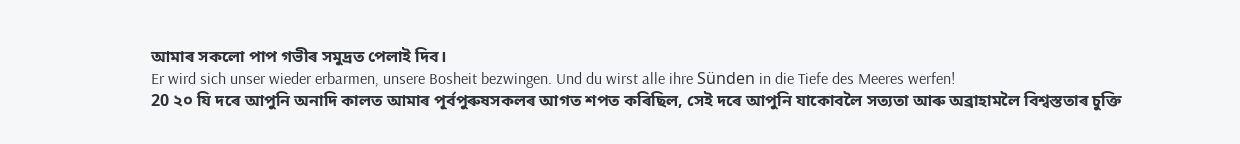আমাৰ সকলো পাপ গভীৰ সমুদ্ৰত পেলাই দিব।
Er wird sich unser wieder erbarmen, unsere Bosheit bezwingen. Und du wirst alle ihre Sünden in die Tiefe des Meeres werfen!
20 ২০ যি দৰে আপুনি অনাদি কালত আমাৰ পূৰ্বপুৰুষসকলৰ আগত শপত কৰিছিল, সেই দৰে আপুনি যাকোবলৈ সত্যতা আৰু অব্ৰাহামলৈ বিশ্বস্ততাৰ চুক্তি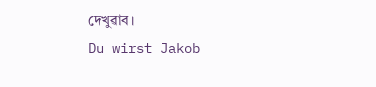দেখুৱাব।
Du wirst Jakob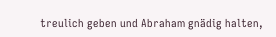treulich geben und Abraham gnädig halten,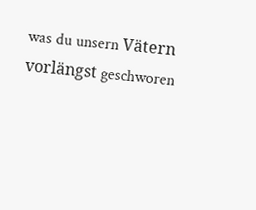was du unsern Vätern vorlängst geschworen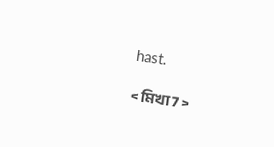hast.

< মিখা 7 >